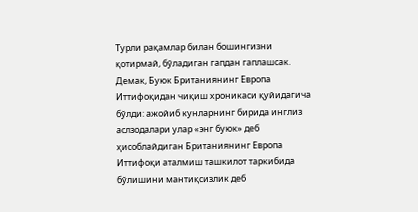Турли рақамлар билан бошингизни қотирмай, бўладиган гапдан гаплашсак. Демак, Буюк Британиянинг Европа Иттифоқидан чиқиш хроникаси қуйидагича бўлди: ажойиб кунларнинг бирида инглиз аслзодалари улар «энг буюк» деб ҳисоблайдиган Британиянинг Европа Иттифоқи аталмиш ташкилот таркибида бўлишини мантиқсизлик деб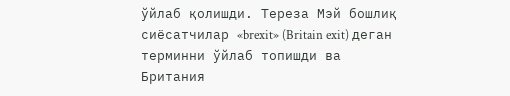ўйлаб қолишди. Тереза Мэй бошлиқ сиёсатчилар «brexit» (Britain exit) деган терминни ўйлаб топишди ва Британия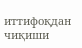иттифоқдан чиқиши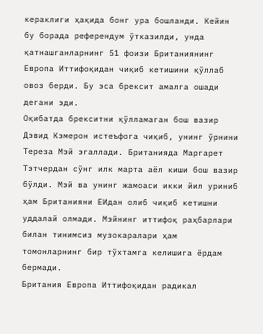кераклиги ҳақида бонг ура бошланди. Кейин бу борада референдум ўтказилди, унда қатнашганларнинг 51 фоизи Британиянинг Европа Иттифоқидан чиқиб кетишини қўллаб овоз берди. Бу эса брексит амалга ошади дегани эди.
Оқибатда брекситни қўлламаган бош вазир Дэвид Кэмерон истеъфога чиқиб, унинг ўрнини Тереза Мэй эгаллади. Британияда Маргарет Тэтчердан сўнг илк марта аёл киши бош вазир бўлди. Мэй ва унинг жамоаси икки йил уриниб ҳам Британияни ЕИдан олиб чиқиб кетишни уддалай олмади. Мэйнинг иттифоқ раҳбарлари билан тинимсиз музокаралари ҳам томонларнинг бир тўхтамга келишига ёрдам бермади.
Британия Европа Иттифоқидан радикал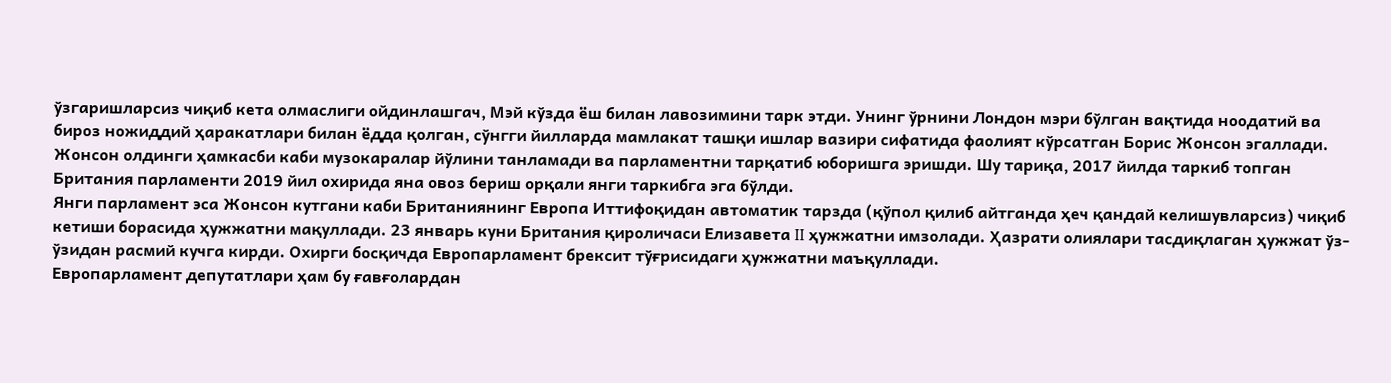ўзгаришларсиз чиқиб кета олмаслиги ойдинлашгач, Мэй кўзда ёш билан лавозимини тарк этди. Унинг ўрнини Лондон мэри бўлган вақтида ноодатий ва бироз ножиддий ҳаракатлари билан ёдда қолган, сўнгги йилларда мамлакат ташқи ишлар вазири сифатида фаолият кўрсатган Борис Жонсон эгаллади.
Жонсон олдинги ҳамкасби каби музокаралар йўлини танламади ва парламентни тарқатиб юборишга эришди. Шу тариқа, 2017 йилда таркиб топган Британия парламенти 2019 йил охирида яна овоз бериш орқали янги таркибга эга бўлди.
Янги парламент эса Жонсон кутгани каби Британиянинг Европа Иттифоқидан автоматик тарзда (қўпол қилиб айтганда ҳеч қандай келишувларсиз) чиқиб кетиши борасида ҳужжатни мақуллади. 23 январь куни Британия қироличаси Елизавета II ҳужжатни имзолади. Ҳазрати олиялари тасдиқлаган ҳужжат ўз-ўзидан расмий кучга кирди. Охирги босқичда Европарламент брексит тўғрисидаги ҳужжатни маъқуллади.
Европарламент депутатлари ҳам бу ғавғолардан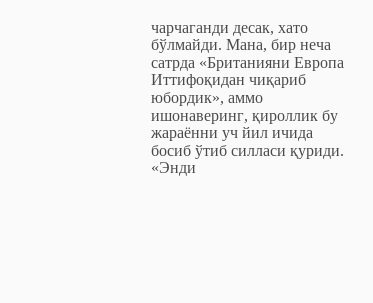чарчаганди десак, хато бўлмайди. Мана, бир неча сатрда «Британияни Европа Иттифоқидан чиқариб юбордик», аммо ишонаверинг, қироллик бу жараённи уч йил ичида босиб ўтиб силласи қуриди.
«Энди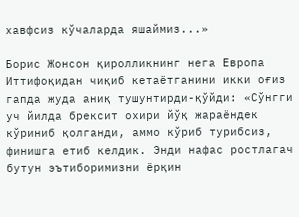хавфсиз кўчаларда яшаймиз...»

Борис Жонсон қиролликнинг нега Европа Иттифоқидан чиқиб кетаётганини икки оғиз гапда жуда аниқ тушунтирди-қўйди: «Сўнгги уч йилда брексит охири йўқ жараёндек кўриниб қолганди, аммо кўриб турибсиз, финишга етиб келдик. Энди нафас ростлагач бутун эътиборимизни ёрқин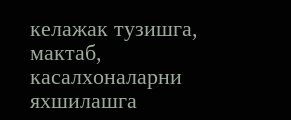келажак тузишга, мактаб, касалхоналарни яхшилашга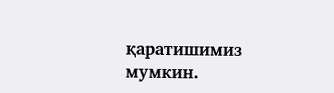қаратишимиз мумкин.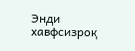Энди хавфсизроқ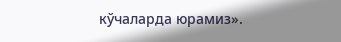кўчаларда юрамиз».